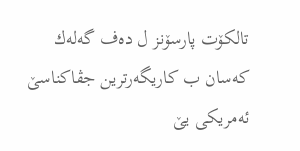تالكۆت پارسۆنز ل دەف گەلەك کەسان ب كاریگەرترین جڤاکناسێ ئەمریکی یێ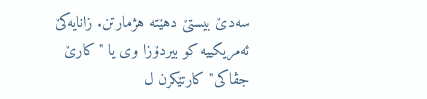سەدێ بیستێ دهێتە هژمارتن. زانایەكێ ئەمریکییە کو بیردۆزا وی یا "کارێ جڤاکی" کارتێکرن ل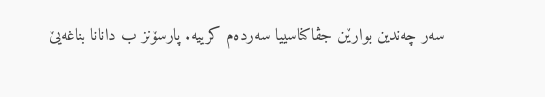سەر چەندین بوارێن جڤاکناسییا سەردەم کرییە. پارسۆنز ب دانانا بناغەیێ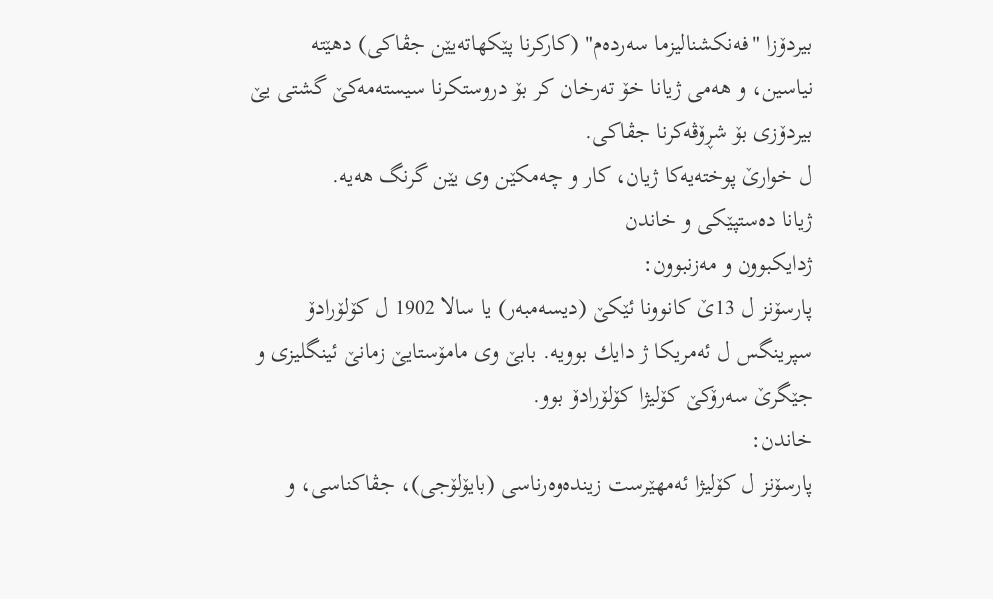بیردۆزا "فەنكشنالیزما سەردەم" (کارکرنا پێکهاتەیێن جڤاکی) دهێتە نیاسین، و هەمی ژیانا خۆ تەرخان کر بۆ دروستکرنا سیستەمەکێ گشتی یێ بیردۆزی بۆ شڕۆڤەکرنا جڤاکی.
ل خوارێ پوختەیەکا ژیان، کار و چەمکێن وی یێن گرنگ هەیە.
ژیانا دەستپێکی و خاندن
ژدایكبوون و مەزنبوون:
پارسۆنز ل 13ێ کانوونا ئێکێ (دیسەمبەر) یا سالا 1902 ل کۆلۆرادۆ سپرینگس ل ئەمریکا ژ دایك بوویە. بابێ وی مامۆستایێ زمانێ ئینگلیزی و جێگرێ سەرۆکێ کۆلیژا کۆلۆرادۆ بوو.
خاندن:
پارسۆنز ل کۆلیژا ئەمھێرست زیندەوەرناسی (بایۆلۆجی)، جڤاکناسی، و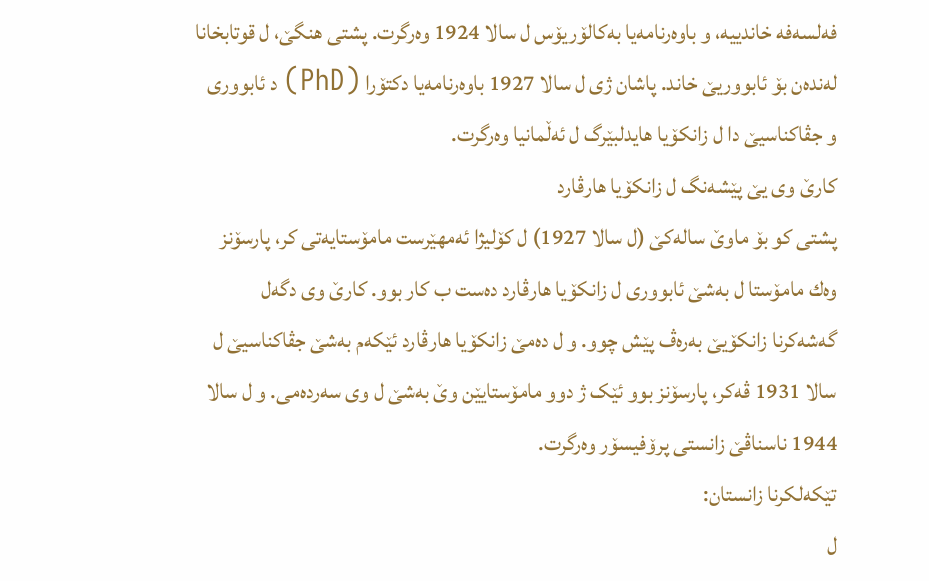فەلسەفە خاندییە، و باوەرنامەیا بەکالۆریۆس ل سالا 1924 وەرگرت. پشتی هنگێ، ل قوتابخانا لەندەن بۆ ئابووریێ خاند. پاشان ژی ل سالا 1927 باوەرنامەیا دکتۆرا (PhD) د ئابووری و جڤاکناسیێ دا ل زانکۆیا ھایدلبێرگ ل ئەڵمانیا وەرگرت.
کارێ وی یێ پێشەنگ ل زانکۆیا ھارڤارد
پشتی کو بۆ ماوێ سالەكێ (ل سالا 1927) ل کۆلیژا ئەمھێرست مامۆستایەتی کر، پارسۆنز وەك مامۆستا ل بەشێ ئابووری ل زانکۆیا ھارڤارد دەست ب کار بوو. کارێ وی دگەل گەشەکرنا زانکۆیێ بەرەڤ پێش چوو. و ل دەمێ زانکۆیا ھارڤارد ئێکەم بەشێ جڤاکناسیێ ل سالا 1931 ڤەکر، پارسۆنز بوو ئێک ژ دوو مامۆستایێن وێ بەشێ ل وی سەردەمی. و ل سالا 1944 ناسناڤێ زانستی پرۆفیسۆر وەرگرت.
تێکەلکرنا زانستان:
ل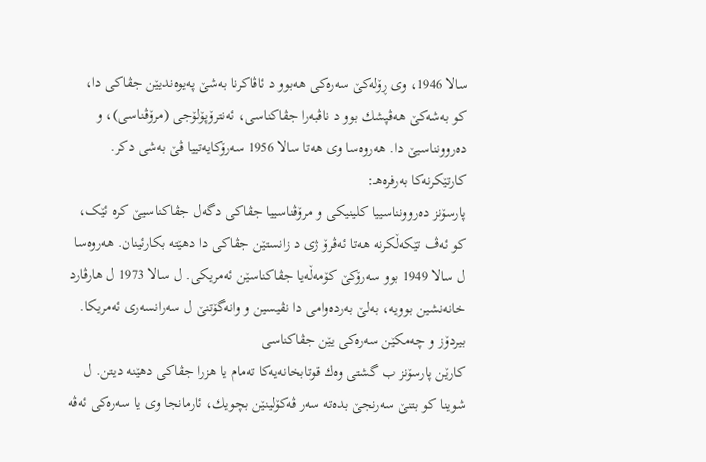سالا 1946، وی ڕۆلەکێ سەرەکی هەبوو د ئاڤاکرنا بەشێ پەیوەندیێن جڤاکی دا، کو بەشەکێ هەڤپشك بوو د ناڤبەرا جڤاکناسی، ئەنترۆپۆلۆجی (مرۆڤناسی)، و دەروونناسیێ دا. هەروەسا وی هەتا سالا 1956 سەرۆکایەتییا ڤێ بەشی دکر.
کارتێکرنەکا بەرفرەهـ:
پارسۆنز دەروونناسییا کلینیکی و مرۆڤناسییا جڤاکی دگەل جڤاکناسیێ کرە ئێک، کو ئەڤ تێکەڵکرنە هەتا ئەڤرۆ ژی د زانستێن جڤاکی دا دهێتە بکارئینان. هەروەسا ل سالا 1949 بوو سەرۆکێ کۆمەڵەیا جڤاکناسێن ئەمریکی. ل سالا 1973 ل ھارڤارد خانەنشین بوویە، بەلێ بەردەوامی دا نڤیسین و وانەگۆتنێ ل سەرانسەری ئەمریکا.
بیردۆز و چەمکێن سەرەکی یێن جڤاکناسی
کارێن پارسۆنز ب گشتی وەك قوتابخانەیەکا تەمام یا هزرا جڤاکی دهێنە دیتن. ل شوینا کو بتنێ سەرنجێ بدەتە سەر ڤەکۆلینێن بچویك، ئارمانجا وی یا سەرەکی ئەڤە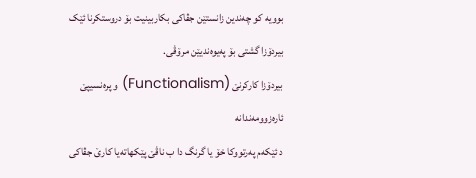بوویە کو چەندین زانستێن جڤاکی بکاربینیت بۆ دروستکرنا ئێک بیردۆزا گشتی بۆ پەیوەندیێن مرۆڤی.
بیردۆزا کارکرنێ (Functionalism) و پرەنسیپێ ئارەزوومەندانە
د ئێکەم پەرتووکا خۆ یا گرنگ دا ب ناڤێ پێکهاتەیا کارێ جڤاکی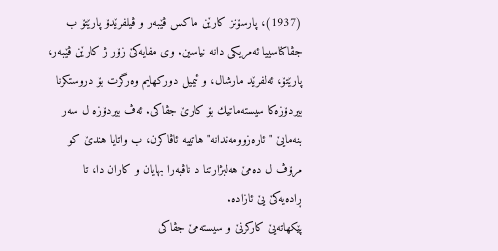(1937)، پارسۆنز کارێن ماکس ڤێبەر و ڤیلفرێدۆ پارێتۆ ب جڤاکناسییا ئەمریکی دانە نیاسین. وی مفایەكێ زۆر ژ کارێن ڤێبەر، پارێتۆ، ئەلفرێد مارشال، و ئیمیل دورکھایم وەرگرت بۆ دروستکرنا بیردۆزەکا سیستەماتیك بۆ کارێ جڤاکی. ئەڤ بیردۆزە ل سەر بنەمایێ "ئارەزوومەندانە" هاتییە ئاڤاکرن، ب واتایا هندێ کو مرۆڤ ل دەمێ هەلبژارتنا د ناڤبەرا بهایان و کاران دا، تا ڕادەیەكێ یێ ئازادە.
پێکهاتەیێ کارکرنێ و سیستەمێ جڤاکی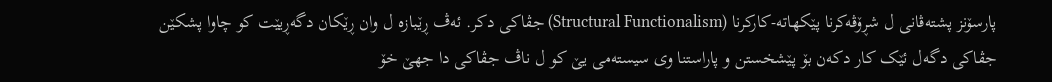پارسۆنز پشتەڤانی ل شڕۆڤەکرنا پێکهاتە-کارکرنا (Structural Functionalism) جڤاکی دکر. ئەڤ ڕێبازە ل وان ڕێکان دگەڕیێت کو چاوا پشکێن جڤاکی دگەل ئێک کار دکەن بۆ پێشخستن و پاراستنا وی سیستەمی یێ کو ل ناڤ جڤاکی دا جهێ خۆ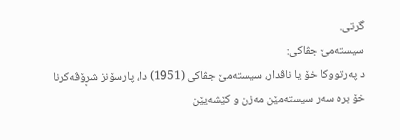گرتی.
سیستەمێ جڤاکی:
د پەرتووکا خۆ یا ناڤدار، سیستەمێ جڤاکی (1951) دا، پارسۆنز شڕۆڤەکرنا خۆ برە سەر سیستەمێن مەزن و کێشەیێن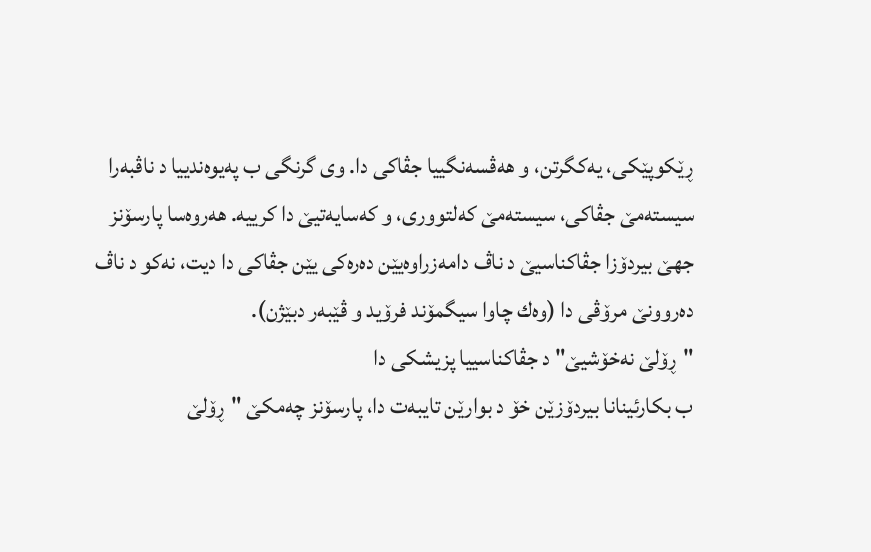ڕێکوپێکی، یەکگرتن، و هەڤسەنگییا جڤاکی دا. وی گرنگی ب پەیوەندییا د ناڤبەرا سیستەمێ جڤاکی، سیستەمێ کەلتووری، و کەسایەتیێ دا کرییە. هەروەسا پارسۆنز جهێ بیردۆزا جڤاکناسیێ د ناڤ دامەزراوەیێن دەرەکی یێن جڤاکی دا دیت، نەکو د ناڤ دەروونێ مرۆڤی دا (وەك چاوا سیگمۆند فرۆید و ڤێبەر دبێژن).
"ڕۆلێ نەخۆشیێ" د جڤاکناسییا پزیشکی دا
ب بکارئینانا بیردۆزێن خۆ د بوارێن تایبەت دا، پارسۆنز چەمکێ "ڕۆلێ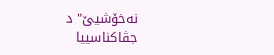نەخۆشیێ" د جڤاکناسییا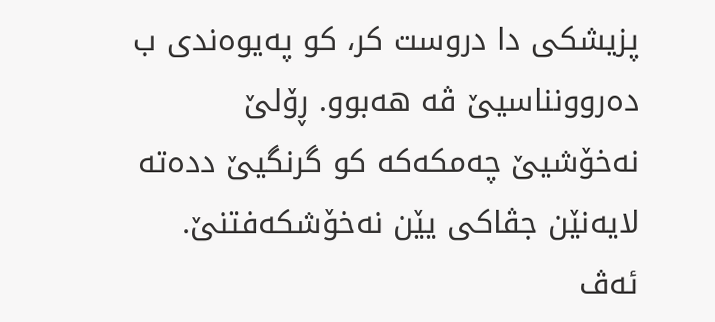پزیشکی دا دروست کر، کو پەیوەندی ب دەروونناسیێ ڤە هەبوو. ڕۆلێ نەخۆشیێ چەمکەکە کو گرنگیێ ددەتە لایەنێن جڤاکی یێن نەخۆشکەفتنێ. ئەڤ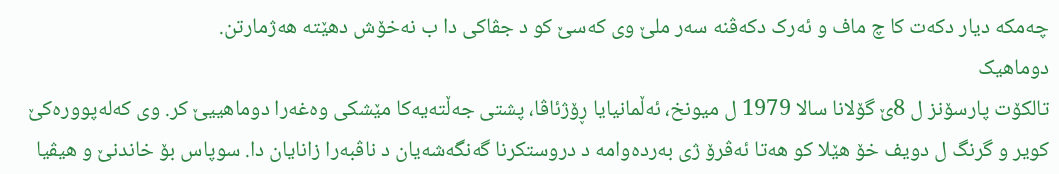چەمکە دیار دکەت کا چ ماف و ئەرک دکەڤنە سەر ملێ وی کەسێ کو د جڤاکی دا ب نەخۆش دهێتە هەژمارتن.
دوماهیک
تالكۆت پارسۆنز ل 8ێ گۆلانا سالا 1979 ل میونخ، ئەڵمانیایا ڕۆژئاڤا، پشتی جەڵتەیەکا مێشکی وەغەرا دوماهییێ کر. وی کەلەپوورەکێ کویر و گرنگ ل دویف خۆ هێلا کو هەتا ئەڤرۆ ژی بەردەوامە د دروستکرنا گەنگەشەیان د ناڤبەرا زانایان دا. سوپاس بۆ خاندنێ و هیڤیا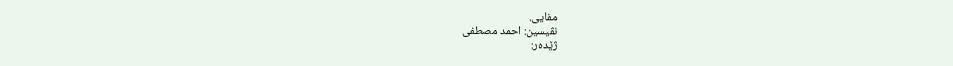مفایی.
نڤیسین: احمد مصطفى
ژێدەر: